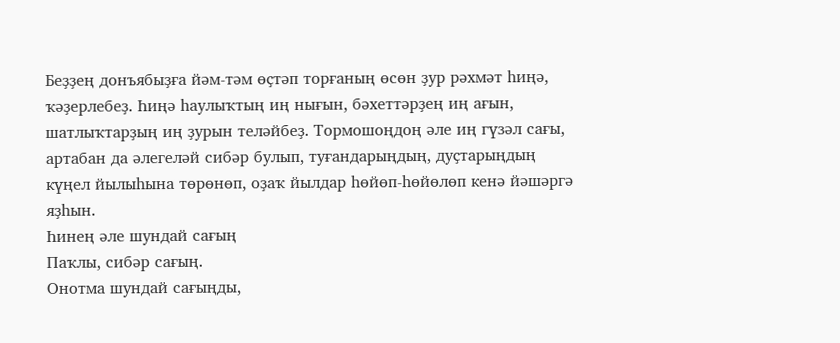Беҙҙең донъябыҙға йәм-тәм өҫтәп торғаның өсөн ҙур рәхмәт һиңә, ҡәҙерлебеҙ. Һиңә һаулыҡтың иң нығын, бәхеттәрҙең иң ағын, шатлыҡтарҙың иң ҙурын теләйбеҙ. Тормошоңдоң әле иң гүзәл сағы, артабан да әлегеләй сибәр булып, туғандарыңдың, дуҫтарыңдың күңел йылыһына төрөнөп, оҙаҡ йылдар һөйөп-һөйөлөп кенә йәшәргә яҙһын.
Һинең әле шундай сағың
Паҡлы, сибәр сағың.
Онотма шундай сағыңды,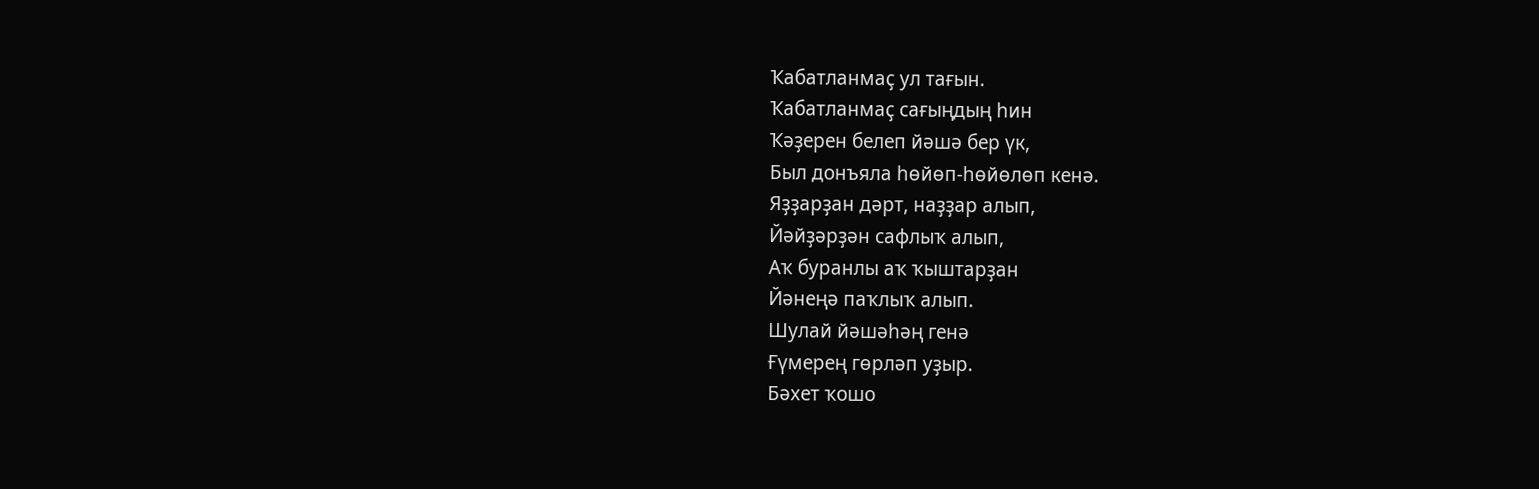Ҡабатланмаҫ ул тағын.
Ҡабатланмаҫ сағыңдың һин
Ҡәҙерен белеп йәшә бер үк,
Был донъяла һөйөп-һөйөлөп кенә.
Яҙҙарҙан дәрт, наҙҙар алып,
Йәйҙәрҙән сафлыҡ алып,
Аҡ буранлы аҡ ҡыштарҙан
Йәнеңә паҡлыҡ алып.
Шулай йәшәһәң генә
Ғүмерең гөрләп уҙыр.
Бәхет ҡошо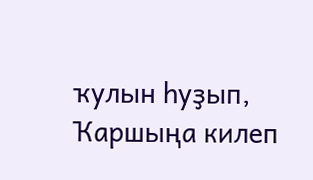ҡулын һуҙып,
Ҡаршыңа килеп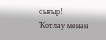сығыр!
Ҡотлау менән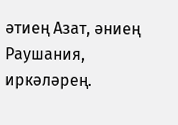әтиең Азат, әниең Раушания, иркәләрең.